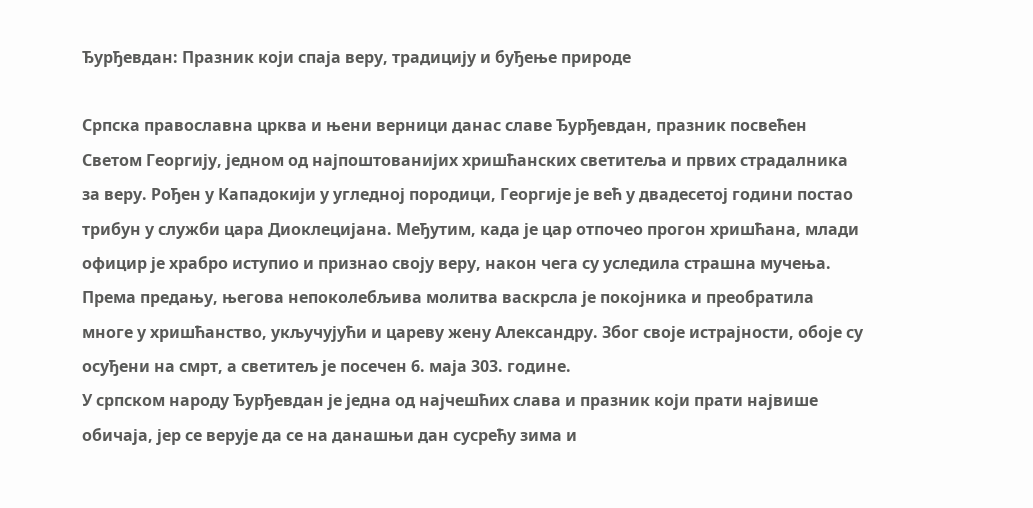Ђурђевдан: Празник који спаја веру, традицију и буђење природе

Српска православна црква и њени верници данас славе Ђурђевдан, празник посвећен Светом Георгију, једном од најпоштованијих хришћанских светитеља и првих страдалника за веру. Рођен у Кападокији у угледној породици, Георгије је већ у двадесетој години постао трибун у служби цара Диоклецијана. Међутим, када је цар отпочео прогон хришћана, млади официр је храбро иступио и признао своју веру, након чега су уследила страшна мучења.
Према предању, његова непоколебљива молитва васкрсла је покојника и преобратила многе у хришћанство, укључујући и цареву жену Александру. Због своје истрајности, обоје су осуђени на смрт, а светитељ је посечен 6. маја 303. године.
У српском народу Ђурђевдан је једна од најчешћих слава и празник који прати највише обичаја, јер се верује да се на данашњи дан сусрећу зима и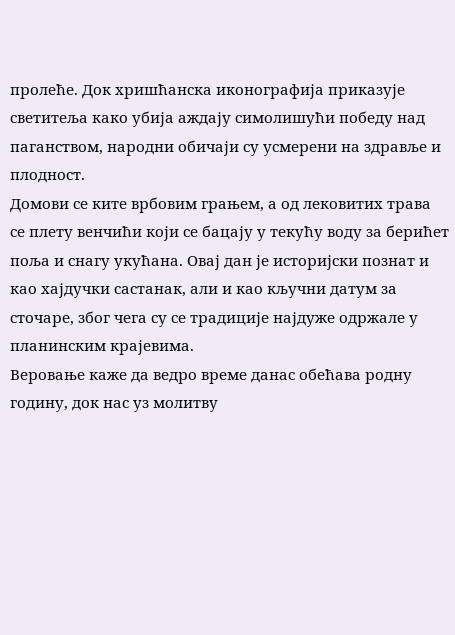пролеће. Док хришћанска иконографија приказује светитеља како убија аждају симолишући победу над паганством, народни обичаји су усмерени на здравље и плодност.
Домови се ките врбовим грањем, а од лековитих трава се плету венчићи који се бацају у текућу воду за берићет поља и снагу укућана. Овај дан је историјски познат и као хајдучки састанак, али и као кључни датум за сточаре, због чега су се традиције најдуже одржале у планинским крајевима.
Веровање каже да ведро време данас обећава родну годину, док нас уз молитву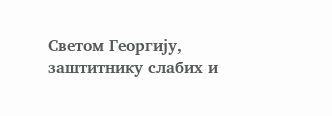Светом Георгију, заштитнику слабих и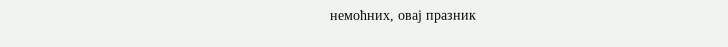немоћних, овај празник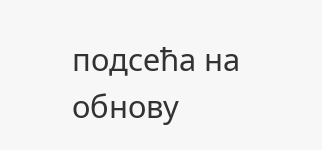подсећа на обнову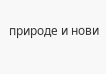природе и нови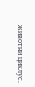животни циклус.